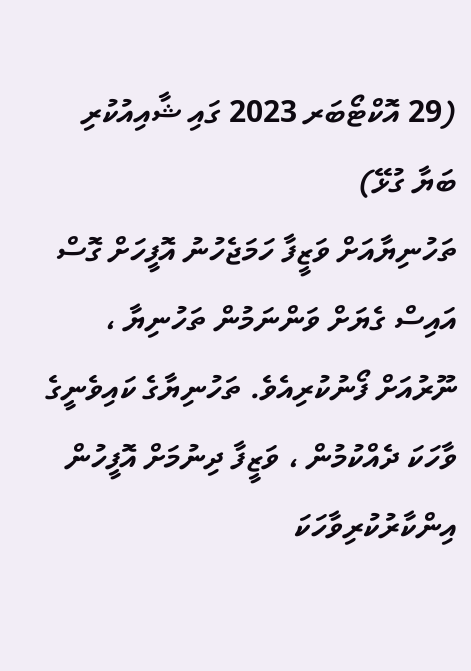(29 އޮކްޓޯބަރ 2023 ގައި ޝާއިއުކުރި ބަޔާ ގުޅޭ)
ތަހުނިޔާއަށް ވަޒީފާ ހަމަޖެހުނު އޮފީހަށް ގޮސް އައިސް ގެޔަށް ވަންނަމުން ތަހުނިޔާ ، ނޫރުއަށް ފޯނުކުރިއެވެ. ތަހުނިޔާގެ ކައިވެނީގެ ވާހަކަ ދެއްކުމުން ، ވަޒީފާ ދިނުމަށް އޮފީހުން އިންކާރުކުރިވާހަކަ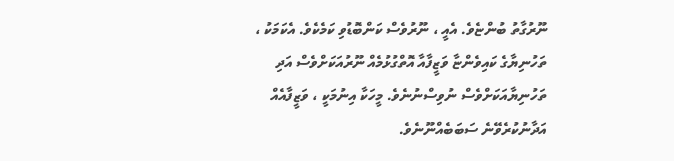ނޫރުގާތު ބުންޏެވެ. އެއީ ، ނޫރުވެސް ކަންބޮޑުވި ކަމެކެވެ. އެކަމަކު ، ތަހުނިޔާގެ ކައިވެންޏާ ވަޒީފާއާ އޮތްގުޅުމެއް ނޫރުއަކަށްވެސް އަދި ތަހުނިޔާއަކަށްވެސް ނުވިސްނުނެވެ. މީހަކާ އިނުމަކީ ، ވަޒީފާއެއް އަދާނުކުރެވޭނެ ސަބަބެއްނޫނެވެ.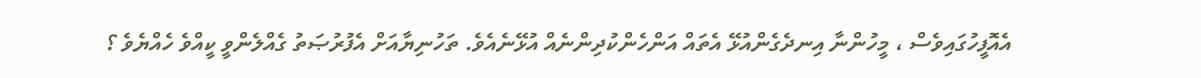އެއޮފީހުގައިވެސް ، މީހުންނާ އިނދެގެންއުޅޭ އެތައް އަންހެންކުދިންނެއް އުޅޭނެއެވެ. ތަހުނިޔާއަށް އެފުރުޞަތު ގެއްލެންވީ ކީއްވެ ހެއްޔެވެ ؟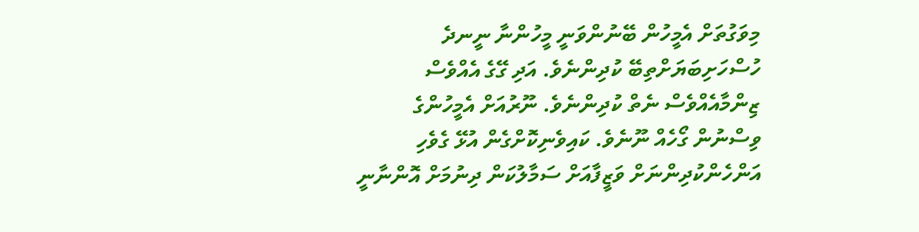މިވަގުތަށް އެމީހުން ބޭނުންވަނީ މީހުންނާ ނީނދެ ހުސްހަށިބަޔަށްތިބޭ ކުދިންނެވެ. އަދި ގޭގެ އެއްވެސް ޒިންމާއެއްވެސް ނެތް ކުދިންނެވެ. ނޫރުއަށް އެމީހުންގެ ވިސްނުން ގޯހެއް ނޫނެވެ. ކައިވެނިކޮށްގެން އުޅޭ ގެވެހި އަންހެންކުދިންނަށް ވަޒީފާއަށް ސަމާލުކަން ދިނުމަށް އޮންނާނީ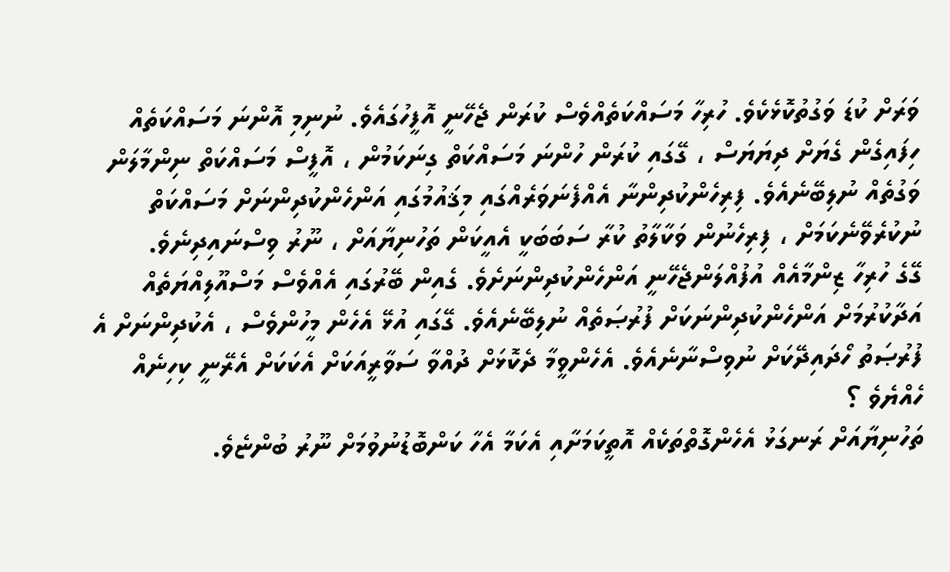ވަރަށް ކުޑަ ވަގުތުކޮޅެކެވެ. ހުރިހާ މަސައްކަތެއްވެސް ކުރަން ޖެހޭނީ އޮފީހުގައެވެ. ނުނިމި އޮންނަ މަސައްކަތެއް ހިފައިގެން ގެޔަށް ދިޔަޔަސް ، ގޭގައި ކުރަން ހުންނަ މަސައްކަތް ގިނަކަމުން ، އޮފީސް މަސައްކަތް ނިންމާލަން ވަގުތެއް ނުލިބޭނެއެވެ. ފިރިހެންކުދިންނާ އެއްފެނަވަރެއްގައި މިޤައުމުގައި އަންހެންކުދިންނަށް މަސައްކަތް ނުކުރެވޭނެކަމަށް ، ފިރިހެނުން ވަކާލާތު ކުރާ ސަބަބަކީ އެއީކަން ތަހުނިޔާއަށް ، ނޫރު ވިސްނައިދިނެވެ.
ގޭގެ ހުރިހާ ޒިންމާއެއް އުފުއްލަންޖެހޭނީ އަންހެންކުދިންނަށެވެ. ގެއިން ބޭރުގައި އެއްވެސް މަސްއޫލިއްޔަތެއް އަދާކުރުމަށް އަންހެންކުދިންނަކަށް ފުރުޞަތެއް ނުލިބޭނެއެވެ. ގޭގައި އުޅޭ އެހެން މީހުންވެސް ، އެކުދިންނަށް އެ ފުރުޞަތު ހޯދައިދޭކަށް ނުވިސްނާނެއެވެ. އެހެންވީމާ ދެކޮޅަށް ދުއްވާ ސަވާރީއަކަށް އެކަކަށް އެރޭނީ ކިހިނެއް ހެއްޔެވެ ؟
ތަހުނިޔާއަށް ރަނގަޅު އެހެންގޮތްތަކެއް އޮތީކަމަށާއި އެކަމާ އެހާ ކަންބޮޑުނުވުމަށް ނޫރު ބުންޏެވެ.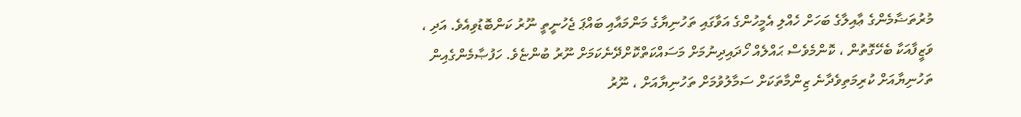މުރުތަޟާމެންގެ ޢާއިލާގެ ބަހަށް ހެއްލި އެމީހުންގެ އަވާގައި ތަހުނިޔާގެ މަންމައާއި ބައްޕަ ޖެހުނީތީ ނޫރު ކަންބޮޑުވިއެވެ. އަދި ، ވަޒީފާއަކާ ބެހޭގޮތުން ، ކޮންމެވެސް ޙައްލެއް ހޯދައިދިނުމަށް މަސައްކަތްކޮށްދޭނެކަމަށް ނޫރު ބުންޏެވެ. ހަފުޞާމެންގެއިން ތަހުނިޔާއަށް ކުރިމަތިވެދާނެ ޒިންމާތަކަށް ސަމާލުވުމަށް ތަހުނިޔާއަށް ، ނޫރު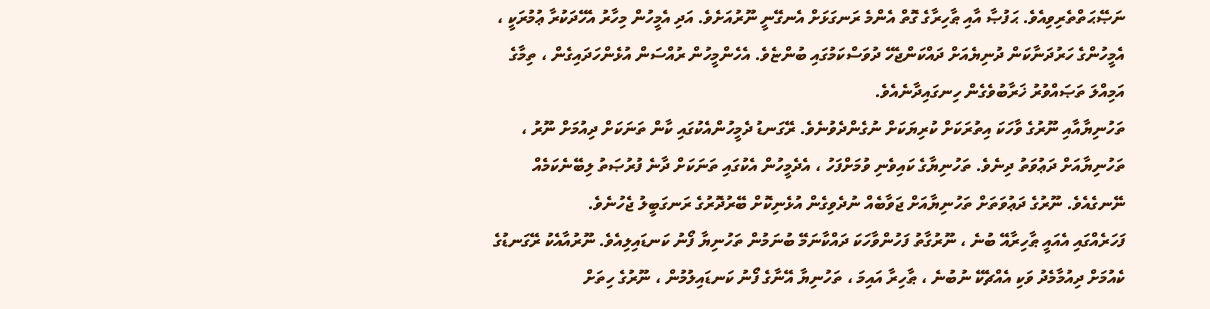ނަޞޭޙަތްތެރިވިއެވެ. ޙަފުޞާ އާއި ޠާހިރާގެ ގޮތް އެންމެ ރަނގަޅަށް އެނގޭނީ ނޫރުއަށެވެ. އަދި އެމީހުން މިހާރު އެހޭދަކުރާ ޢުމުރަކީ ، އެމީހުންގެ ހަރުދަނާކަން ދުނިޔެއަށް ދައްކަންޖެހޭ ދުވަސްކަމުގައި ބުންޏެވެ. އެހެންމީހުން ރުއްސަން އުޅެންހަދައިގެން ، ތިމާގެ އަމިއްލަ ތަޞައްވުރު ޚަރާބުވެގެން ހިނގައިދާނެއެވެ.
ތަހުނިޔާއާއި ނޫރުގެ ވާހަކަ އިތުރަކަށް ކުރިޔަކަށް ނުގެންދެވުނެވެ. ރޭގަނޑު ދެމީހުންއެކުގައި ކާން ތަނަކަށް ދިއުމަށް ނޫރު ، ތަހުނިޔާއަށް ދަޢުވަތު ދިނެވެ. ތަހުނިޔާގެ ކައިވެނި ވުމަށްފަހު ، އެދެމީހުން އެކުގައި ތަނަކަށް ދާނެ ފުރުޞަތު ލިބޭނެކަމެއް ނޭނގެއެވެ. ނޫރުގެ ދަޢުވަތަށް ތަހުނިޔާއަށް ޖަވާބެއް ނުދެވިގެން އުޅެނިކޮށް ބޭރުދޮރުގެ ރަނގަބީލު ޖެހުނެވެ.
ފަހަރެއްގައި އެއައީ ޠާހިރާއޭ ބުނެ ، ނޫރުގާތު ފަހުންވާހަކަ ދައްކާނަމޭ ބުނަމުން ތަހުނިޔާ ފޯނު ކަނޑައިލިއެވެ. ނޫރުއާއެކު ރޭގަނޑުގެ ކެއުމަށް ދިއުމާމެދު ވަކި އެއްޗެކޭ ނުބުނެ ، ޠާހިރާ އައިމަ ، ތަހުނިޔާ އޭނާގެ ފޯނު ކަނޑައިލުމުން ، ނޫރުގެ ހިތަށް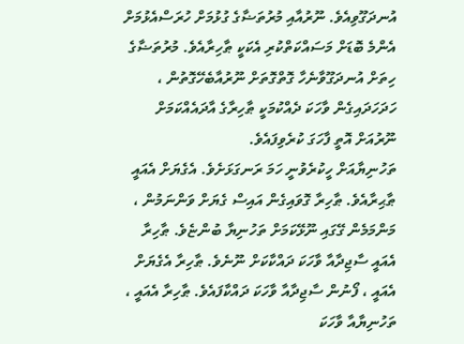އުނދަގޫވިއެވެ. ނޫރުއާއި މުރުތަޟާގެ ގުޅުމަށް ހުރަސްއެޅުމަށް އެންމެ ބޮޑަށް މަސައްކަތްކުރި އެކަކީ ޠާހިރާއެވެ. މުރުތަޟާގެ ހިތަށް އުނދަގޫވާނެހާ ގޮތްގޮތަށް ނޫރުއާބެހޭގޮތުން ، ހަދަހަދައިގެން ވާހަކަ ދެއްކުމަކީ ޠާހިރާގެ އާދައެއްކަމަށް ނޫރުއަށް އޮތީ ފާހަގަ ކުރެވިފައެވެ.
ތަހުނިޔާއަށް ހީކުރެވުނީ ހަމަ ރަނގަޅަށެވެ. އެގެޔަށް އެއައީ ޠާޙިރާއެވެ. ޠާހިރާ ގޮވައިގެން އައިސް ގެޔަށް ވަންނަމުން ، މަންމަމެން ގޭގައި ނޫޅޭކަމަށް ތަހުނިޔާ ބުންޏެވެ. ޠާހިރާ އެއައީ ސާޖިދާއާ ވާހަކަ ދައްކާކަށް ނޫނެވެ. ޠާހިރާ އެގެޔަށް އެއައީ ، ފޯނުން ސާޖިދާއާ ވާހަކަ ދައްކާފައެވެ. ޠާހިރާ އެއައީ ، ތަހުނިޔާއާ ވާހަކަ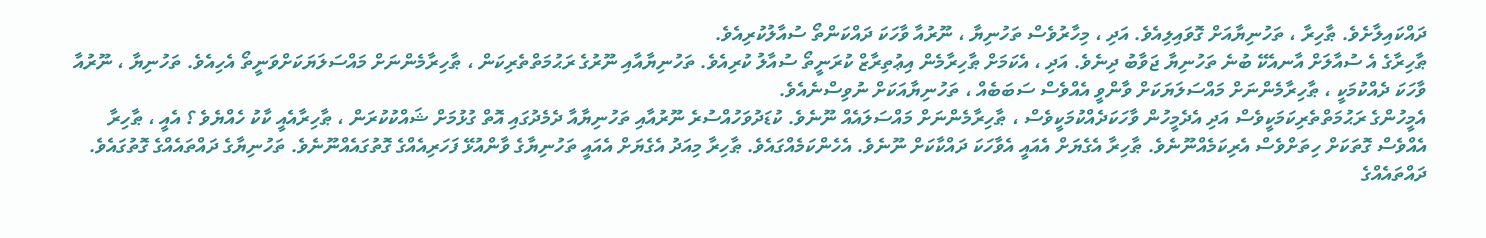ދައްކައިލާށެވެ. ޠާހިރާ ، ތަހުނިޔާއަށް ގޮވައިލިއެވެ. އަދި ، މިހާރުވެސް ތަހުނިޔާ ، ނޫރުއާ ވާހަކަ ދައްކަންތޯ ސުއާލުކުރިއެވެ.
ޠާހިރާގެ އެ ސުއާލަށް އާނއެކޭ ބުނެ ތަހުނިޔާ ޖަވާބު ދިނެވެ. އަދި ، އެކަމަށް ޠާހިރާމެން އިޢުތިރާޒް ކުރަނީތޯ ސުއާލު ކުރިއެވެ. ތަހުނިޔާއާއި ނޫރުގެ ރަޙުމަތްތެރިކަން ، ޠާހިރާމެންނަށް މައްސަލަޔަކަށްވަނީތޯ އެހިއެވެ. ތަހުނިޔާ ، ނޫރުއާ ވާހަކަ ދެއްކުމަކީ ، ޠާހިރާމެންނަށް މައްސަލަޔަކަށް ވާންވީ އެއްވެސް ސަބަބެއް ، ތަހުނިޔާއަކަށް ނުވިސްނެއެވެ.
އެމީހުންގެ ރަޙުމަތްތެރިކަމަކީވެސް އަދި އެދެމީހުން ވާހަކަދެއްކުމަކީވެސް ، ޠާހިރާމެންނަށް މައްސަލައެއް ނޫނެވެ. ކުޑަދުވަހުއްސުރެ ނޫރުއާއި ތަހުނިޔާއާ ދެމެދުގައި އޮތް ގުޅުމަށް ޝައްކުކުރަން ، ޠާހިރާއެއީ ކާކު ހެއްޔެވެ ؟ އެއީ ، ޠާހިރާ އެއްވެސް ގޮތަކަށް ހިތަށްވެސް އެރިކަމެއްނޫނެވެ. ޠާހިރާ އެގެޔަށް އެއައީ އެވާހަކަ ދައްކާކަށް ނޫނެވެ. އެހެންކަމެއްގައެވެ. ޠާހިރާ މިއަދު އެގެޔަށް އެއައީ ތަހުނިޔާގެ ވާންއުޅޭ ފަހަރިއެއްގެ ގޮތުގައެއްނޫނެވެ. ތަހުނިޔާގެ ދައްތައެއްގެ ގޮތުގައެވެ. ދައްތައެއްގެ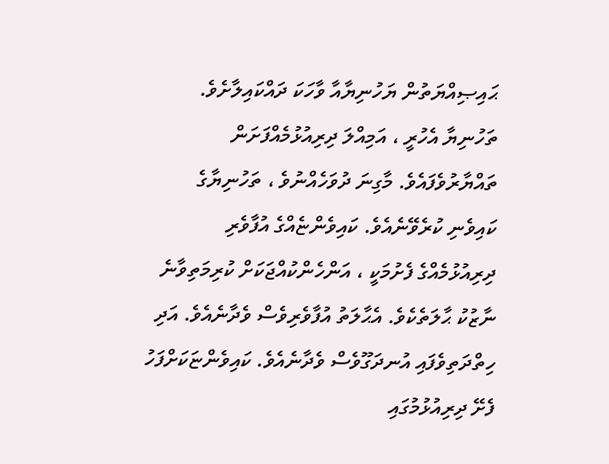ޙައިޞިއްޔަތުން ޔަހުނިޔާއާ ވާހަކަ ދައްކައިލާށެވެ. ތަހުނިޔާ އެހުރީ ، އަމިއްލަ ދިރިއުޅުމެއްފަށަން ތައްޔާރުވެފައެވެ. މާގިނަ ދުވަހެއްނުވެ ، ތަހުނިޔާގެ ކައިވެނި ކުރެވޭނެއެވެ. ކައިވެންޏެއްގެ އުފާވެރި ދިރިއުޅުމެއްގެ ފެށުމަކީ ، އަންހެންކުއްޖަކަށް ކުރިމަތިވާނެ ނާޒުކު ޙާލަތެކެވެ. އެޙާލަތު އުފާވެރިވެސް ވެދާނެއެވެ. އަދި ހިތްދަތިވެފައި އުނދަގޫވެސް ވެދާނެއެވެ. ކައިވެންޏަކަށްފަހު ފެށޭ ދިރިއުޅުމުގައި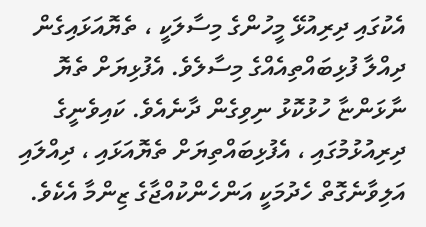އެކުގައި ދިރިއުޅޭ މީހުންގެ މިސާލަކީ ، ތެޔޮއަޅައިގެން ދިއްލާ ފުޅިބައްތިއެއްގެ މިސާލެވެ. އެފުޅިޔަށް ތެޔޮ ނާޅަންޏާ ހުޅުކޮޅު ނިވިގެން ދާނެއެވެ. ކައިވެނީގެ ދިރިއުޅުމުގައި ، އެފުޅިބައްތިޔަށް ތެޔޮއަޅައި ، ދިއްލައި އަލިވާނެގޮތް ހެދުމަކީ އަންހެންކުއްޖާގެ ޒިންމާ އެކެވެ.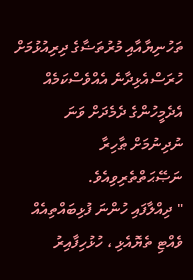ތަހުނިޔާއާއި މުރުތަޟާގެ ދިރިއުޅުމަށް ހުރަސްއެޅިދާނެ އެއްވެސްކަމެއް އެދެމީހުންގެ ދެމެދަށް ވަނަ ނުދިނުމަށް ޠާހިރާ ނަޞޭޙަތްތެރިވިއެވެ.
" ދިއްލާފައި ހުންނަ ފުޅިބައްތިއެއް ވެއްޓި ތެޔޮއެޅި ، ހުޅުހިފާއިރު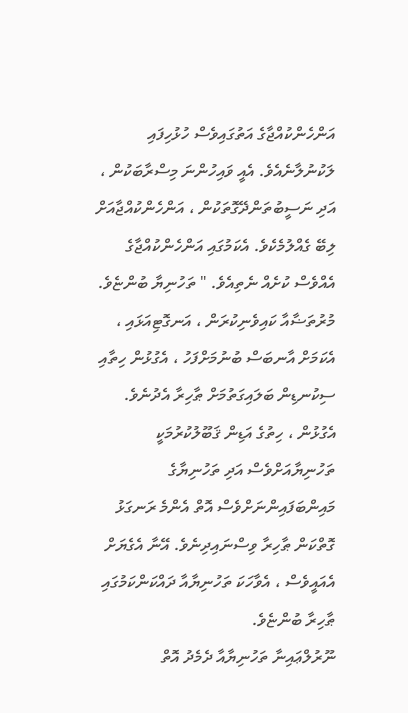އަންހެންކުއްޖާގެ އަތުގައިވެސް ހުޅުހިފައި ލަކުނުލާނެއެވެ. އެއީ ވައިހުންނަ މިސްރާބަކުން ، އަދި ނަސީބުތަންދޭގޮތަކުން ، އަންހެންކުއްޖާއަށް ލިބޭ ގެއްލުމެކެވެ. އެކަމުގައި އަންހެންކުއްޖާގެ އެއްވެސް ކުށެއް ނެތިއެވެ. " ތަހުނިޔާ ބުންޏެވެ.
މުރުތަޟާއާ ކައިވެނިކުރަން ، އަނގޮޓިއަޅައި ، އެކަމަށް އާނބަސް ބުނުމަށްފަހު ، އެގުޅުން ހިތާއި ސިކުނޑިން ބަލައިގަތުމަށް ޠާހިރާ އެދުނެވެ. އެގުޅުން ، ހިތުގެ އަޑިން ޤަބޫލުކުރުމަކީ ތަހުނިޔާއަށްވެސް އަދި ތަހުނިޔާގެ މައިންބަފައިންނަށްވެސް އޮތް އެންމެ ރަނގަޅު ގޮތްކަން ޠާހިރާ ވިސްނައިދިނެވެ. އޭނާ އެގެޔަށް އެއައީވެސް ، އެވާހަކަ ތަހުނިޔާއާ ދައްކަންކަމުގައި ޠާހިރާ ބުންޏެވެ.
ނޫރުލްޢައިނާ ތަހުނިޔާއާ ދެމެދު އޮތް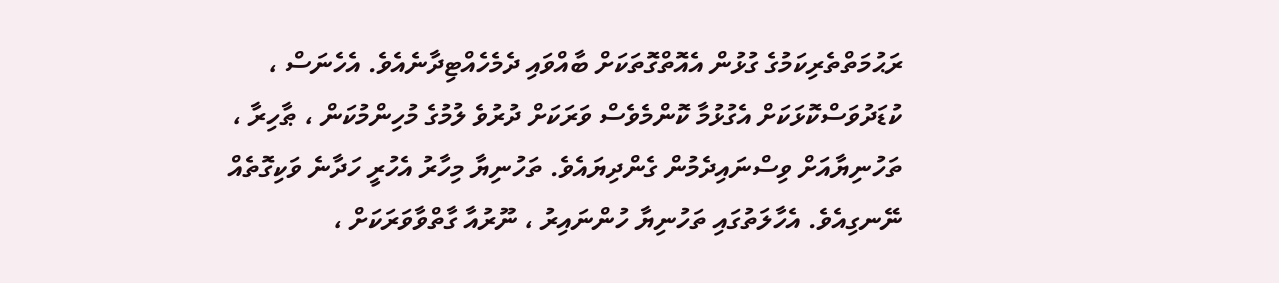ރަޙުމަތްތެރިކަމުގެ ގުޅުން އެއޮތްގޮތަކަށް ބާއްވައި ދެމެހެއްޓިދާނެއެވެ. އެހެނަސް ، ކުޑަދުވަސްކޮޅަކަށް އެގުޅުމާ ކޮންމެވެސް ވަރަކަށް ދުރުވެ ލުމުގެ މުހިންމުކަން ، ޠާހިރާ ، ތަހުނިޔާއަށް ވިސްނައިދެމުން ގެންދިޔައެވެ. ތަހުނިޔާ މިހާރު އެހުރީ ހަދާނެ ވަކިގޮތެއް ނޭނގިއެވެ. އެހާލަތުގައި ތަހުނިޔާ ހުންނައިރު ، ނޫރުއާ ގާތްވާވަރަކަށް ،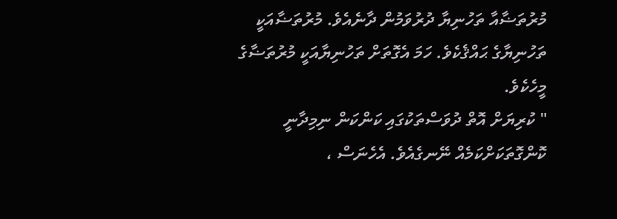މުރުތަޟާއާ ތަހުނިޔާ ދުރުވަމުން ދާނެއެވެ. މުރުތަޟާއަކީ ތަހުނިޔާގެ ޙައްޤެކެވެ. ހަމަ އެގޮތަށް ތަހުނިޔާއަކީ މުރުތަޟާގެ މީހެކެވެ.
" ކުރިޔަށް އޮތް ދުވަސްތަކުގައި ކަންކަން ނިމިދާނީ ކޮންގޮތަކަށްކަމެއް ނޭނގެއެވެ. އެހެނަސް ،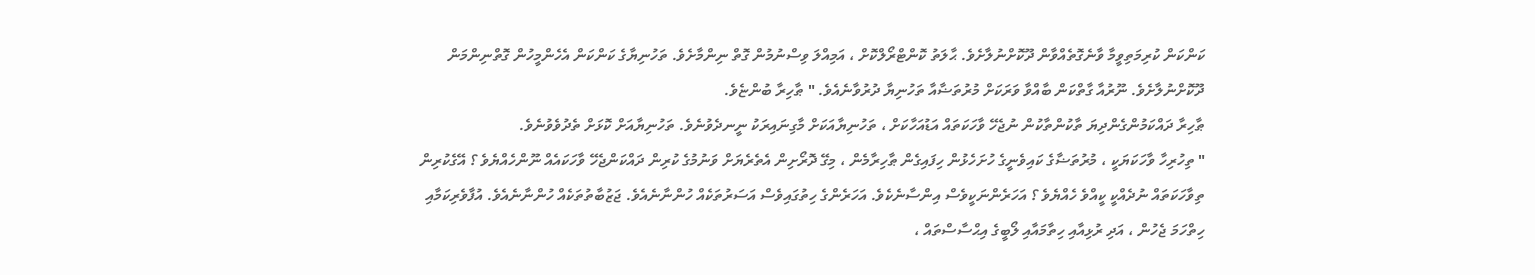ކަންކަން ކުރިމަތިވީމާ ވާނެގޮތެއްވާން ދޫކޮށްނުލާށެވެ. ޙާލަތު ކޮންޓްރޯލްކޮށް ، އަމިއްލަ ވިސްނުމުން ގޮތް ނިންމާށެވެ. ތަހުނިޔާގެ ކަންކަން އެހެންމީހުން ގޮތްނިންމަން ދޫކޮށްނުލާށެވެ. ނޫރުއާ ގާތްކަން ބާއްވާ ވަރަކަށް މުރުތަޟާއާ ތަހުނިޔާ ދުރުވާނެއެވެ. " ޠާހިރާ ބުންޏެވެ.
ޠާހިރާ ދައްކަމުންގެންދިޔަ ތާކުންތާކުން ނުޖެހޭ ވާހަކަތައް އަޑުއަހާކަށް ، ތަހުނިޔާއަކަށް މާގިނައިރަކު ނީނދެވުނެވެ. ތަހުނިޔާއަށް ކޮޅަށް ތެދުވެވުނެވެ.
" ތިހުރިހާ ވާހަކަޔަކީ ، މުރުތަޟާގެ ކައިވެނީގެ ހުށަހެޅުން ހިފައިގެން ޠާހިރާމެން ، މިގޭ ދޮރޯށިން އެތެރެޔަށް ވަނުމުގެ ކުރިން ދައްކަންޖެހޭ ވާހަކައެއް ނޫންހެއްޔެވެ ؟ އޭގެކުރިން ތިވާހަކަތައް ނުދެއްކީ ކީއްވެ ހެއްޔެވެ ؟ އަހަރެންނަކީވެސް އިންސާނެކެވެ. އަހަރެންގެ ހިތުގައިވެސް އަސަރުތަކެއް ހުންނާނެއެވެ. ޖަޒުބާތުތަކެއް ހުންނާނެއެވެ. އުފާވެރިކަމާއި ހިތްހަމަ ޖެހުން ، އަދި ރުޅިއާއި ހިތާމައާއި ލޯބީގެ އިޙްސާސްތައް ،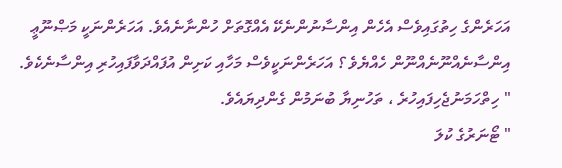އަހަރެންގެ ހިތުގައިވެސް އެހެން އިންސާނުންނެކޭ އެއްގޮތަށް ހުންނާނެއެވެ. އަހަރެންނަކީ މަޞްނޫޢީ އިންސާނެއްނޫނެއްނޫން ހެއްޔެވެ ؟ އަހަރެންނަކީވެސް މަހާއި ކަށިން އުފައްދަވާފައިހުރި އިންސާނެކެވެ. " ހިތްހަމަނުޖެހިފައިހުރެ ، ތަހުނިޔާ ބުނަމުން ގެންދިޔައެވެ.
" ޓޯނަރުގެ ކުލަ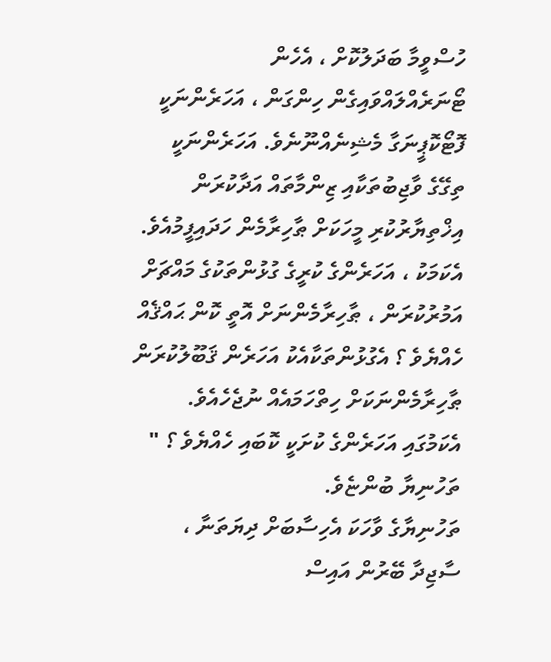ހުސްވީމާ ބަދަލުކޮށް ، އެހެން ޓޯނަރެއްލައްވައިގެން ހިންގަން ، އަހަރެންނަކީ ފޮޓޯކޮޕީނަގާ މެޝިނެއްނޫނެވެ. އަހަރެންނަކީ ތިގޭގެ ވާޖިބުތަކާއި ޒިންމާތައް އަދާކުރަން އިޚްތިޔާރުކުރި މީހަކަށް ޠާހިރާމެން ހަދައިފީމުއެވެ. އެކަމަކު ، އަހަރެންގެ ކުރީގެ ގުޅުންތަކުގެ މައްޗަށް އަމުރުކުރަން ، ޠާހިރާމެންނަށް އޮތީ ކޮން ޙައްޤެއް ހެއްޔެވެ ؟ އެގުޅުންތަކާއެކު އަހަރެން ޤަބޫލުކުރަން ޠާހިރާމެންނަކަށް ހިތްހަމައެއް ނުޖެހެއެވެ. އެކަމުގައި އަހަރެންގެ ކުށަކީ ކޮބައި ހެއްޔެވެ ؟ " ތަހުނިޔާ ބުންޏެވެ.
ތަހުނިޔާގެ ވާހަކަ އެހިސާބަށް ދިޔަތަނާ ، ސާޖިދާ ބޭރުން އައިސް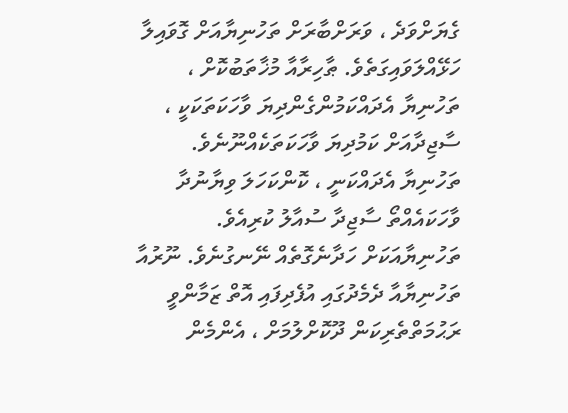ގެޔަށްވަދެ ، ވަރަށްބާރަށް ތަހުނިޔާއަށް ގޮވައިލާ ހަޅޭއްލަވައިގަތެވެ. ޠާހިރާއާ މުޚާތަބުކޮށް ، ތަހުނިޔާ އެދައްކަމުންގެންދިޔަ ވާހަކަތަކަކީ ، ސާޖިދާއަށް ކަމުދިޔަ ވާހަކަތަކެއްނޫނެވެ.
ތަހުނިޔާ އެދައްކަނީ ، ކޮންކަހަލަ ވިޔާނުދާ ވާހަކައެއްތޯ ސާޖިދާ ސުއާލު ކުރިއެވެ. ތަހުނިޔާއަކަށް ހަދާނެގޮތެއް ނޭނގުނެވެ. ނޫރުއާ ތަހުނިޔާއާ ދެމެދުގައި އުފެދިފައި އޮތް ޒަމާންވީ ރަޙުމަތްތެރިކަން ދޫކޮށްލުމަށް ، އެންމެން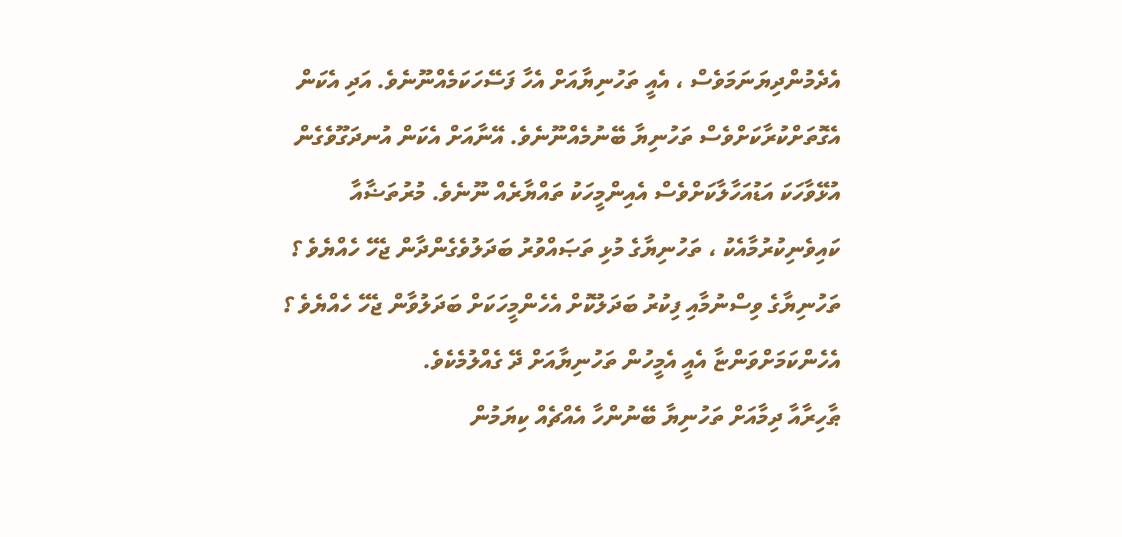އެދެމުންދިޔަނަމަވެސް ، އެއީ ތަހުނިޔާއަށް އެހާ ފަސޭހަކަމެއްނޫނެވެ. އަދި އެކަން އެގޮތަށްކުރާކަށްވެސް ތަހުނިޔާ ބޭނުމެއްނޫނެވެ. އޭނާއަށް އެކަން އުނދަގޫވެގެން އުޅޭވާހަކަ އަޑުއަހާލާކަށްވެސް އެއިންމީހަކު ތައްޔާރެއް ނޫނެވެ. މުރުތަޟާއާ ކައިވެނިކުރުމާއެކު ، ތަހުނިޔާގެ މުޅި ތަޞައްވުރު ބަދަލުވެގެންދާން ޖެހޭ ހެއްޔެވެ ؟ ތަހުނިޔާގެ ވިސްނުމާއި ފިކުރު ބަދަލުކޮށް އެހެންމީހަކަށް ބަދަލުވާން ޖެހޭ ހެއްޔެވެ ؟ އެހެންކަމަށްވަންޏާ އެއީ އެމީހުން ތަހުނިޔާއަށް ދޭ ގެއްލުމެކެވެ.
ޠާހިރާއާ ދިމާއަށް ތަހުނިޔާ ބޭނުންހާ އެއްޗެއް ކިޔަމުން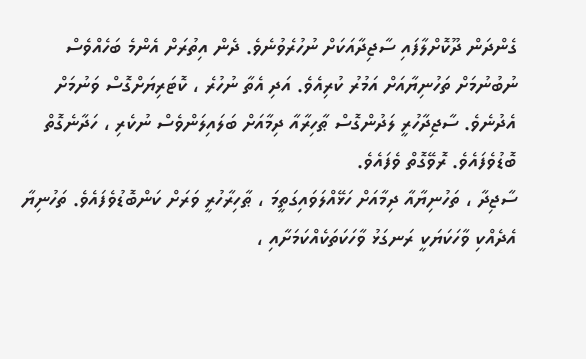ގެންދަން ދޫކޮށްލާފައި ސާޖިދާއަކަށް ނުހުރެވުނެވެ. ދެން އިތުރަށް އެންމެ ބަހެއްވެސް ނުބުނުމަށް ތަހުނިޔާއަށް އަމުރު ކުރިއެވެ. އަދި އެތާ ނުހުރެ ، ކޮޓަރިޔަށްގޮސް ވަނުމަށް އެދުނެވެ. ސާޖިދާހުރީ ލަދުންގޮސް ޠާހިރާއާ ދިމާއަށް ބަލައިލަންވެސް ނުކެރި ، ހަދާނެގޮތް ބޮޑުވެފައެވެ. ރޮވޭގޮތް ވެފައެވެ.
ސާޖިދާ ، ތަހުނިޔާއާ ދިމާއަށް ހަޅޭއްލަވައިގަތީމަ ، ޠާހިރާހުރީ ވަރަށް ކަންބޮޑުވެފައެވެ. ތަހުނިޔާ އެދެއްކި ވާހަކަޔަކީ ރަނގަޅު ވާހަކަތަކެއްކަމަށާއި ،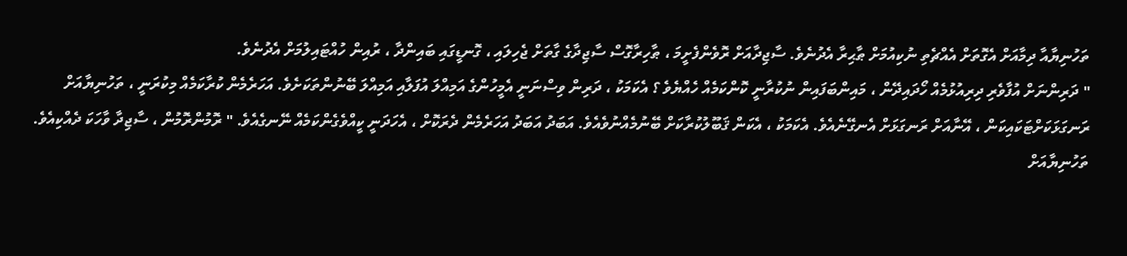ތަހުނިޔާއާ ދިމާއަށް އެގޮތަށް އެއްޗެތި ނުކިއުމަށް ޠާޙިރާ އެދުނެވެ. ސާޖިދާއަށް ރޮވެންފެށީމަ ، ޠާހިރާގޮސް ސާޖިދާގެ ގާތަށް ޖެހިލައި ، ގޮނޑީގައި ބައިންދާ ، ރުއިން ހުއްޓައިލުމަށް އެދުނެވެ.
" ދަރިންނަށް އުފާވެރި ދިރިއުޅުމެއް ހޯދައިދޭން ، މައިންބަފައިން ނުކުރާނީ ކޮންކަމެއް ހެއްޔެވެ ؟ އެކަމަކު ، ދަރިން ވިސްނަނީ އެމީހުންގެ އަމިއްލަ އުފަލާއި އަމިއްލަ ބޭނުންތަކަށެވެ. އަހަރެމެން ކުރާކަމެއް މިކުރަނީ ، ތަހުނިޔާއަށް ރަނގަޅަކަށްޓަކައިކަން ، އޭނާއަށް ރަނގަޅަށް އެނގޭނެއެވެ. އެކަމަކު ، އެކަން ޤަބޫލުކުރާކަށް ބޭނުމެއްނުވެއެވެ. އަބަދު އަބަދު އަހަރެމެން ދެރަކޮށް ، އެހަދަނީ ކީއްވެގެންކަމެއް ނޭނގެއެވެ. " ރޮމުންރޮމުން ، ސާޖިދާ ވާހަކަ ދެއްކިއެވެ.
ތަހުނިޔާއަށް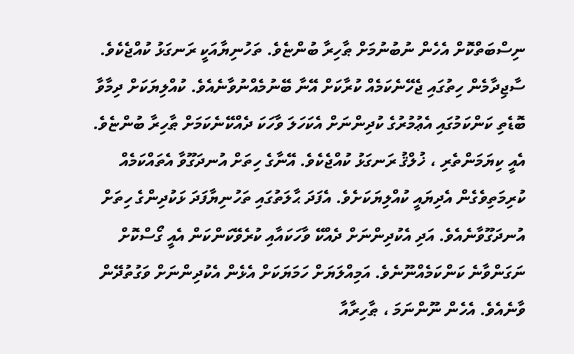ނިސްބަތްކޮށް އެހެން ނުބުނުމަށް ޠާހިރާ ބުންޏެވެ. ތަހުނިޔާއަކީ ރަނގަޅު ކުއްޖެކެވެ. ސާޖިދާމެން ހިތުގައި ޖެހޭނެކަމެއް ކުރާކަށް އޭނާ ބޭނުމެއްނުވާނެއެވެ. ކުއްލިޔަކަށް ދިމާވާ ބޮޑެތި ކަންކަމުގައި އެޢުމުރުގެ ކުދިންނަށް އެކަހަލަ ވާހަކަ ދެއްކޭނެކަމަށް ޠާހިރާ ބުންޏެވެ. އެއީ ކިޔަމަންތެރި ، ޚުލްޤު ރަނގަޅު ކުއްޖެކެވެ. އޭނާގެ ހިތަށް އުނދަގޫވާ އެތައްކަމެއް ކުރިމަތިވެގެން އެދިޔައީ ކުއްލިޔަކަށެވެ. އެފަދަ ޙާލަތުގައި ތަހުނިޔާފަދަ ޅަކުދިންގެ ހިތަށް އުނދަގޫވާނެއެވެ. އަދި އެކުދިންނަށް ދެއްކޭ ވާހަކައާއި ކުރެވޭކަންކަން އެއީ ގޯސްކޮށް ނަގަންވާނެ ކަންކަމެއްނޫނެވެ. އަމިއްލަޔަށް ހަމަޔަކަށް އެޅެން އެކުދިންނަށް ވަގުތުދޭން ވާނެއެވެ. އެހެން ނޫންނަމަ ، ޠާހިރާއާ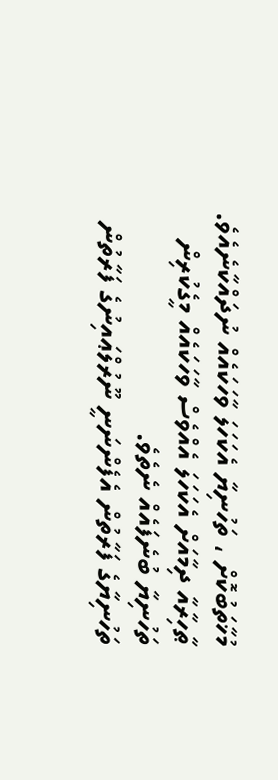މުޚާތަބުކޮށް ، ތަހުނިޔާ އެކަހަލަ ވާހަކައެއް ނުދައްކާނެއެވެ. ޠާހިރާއާ ދިމާއަށް އެކަހަލަ އެއްވެސް ވާހަކައެއް މީގެކުރިން ތަހުނިޔާ ބުނެފައެއް ނެތެވެ.
ތަހުނިޔާގެ ފަރާތުން އެފެންނަނީ ނޫރުލްޢައިނުގެ ފަރާތުން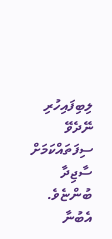ލިބިފައިހުރި ނޭދެވޭ ސިފަތައްކަމަށް ސާޖިދާ ބުންޏެވެ. އެބުނާ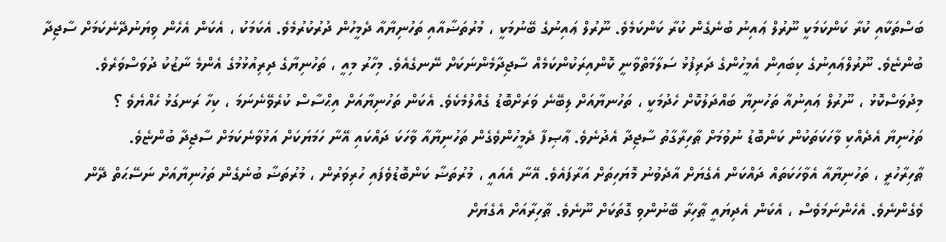ބަސްތަކާއި ކުރާ ކަންކަމަކީ ނޫރުލް ޢައިނު ބުނެގެން ކުރާ ކަންކަމެވެ. ނޫރުލް ޢައިނުގެ ބޭނުމަކީ ، މުރުތަޟާއާއި ތަހުނިޔާއާ ދެމީހުން ދުރުކުރުމެވެ. އެކަމަކު ، އެކަން އެހެން ވިޔަނުދޭނެކަމަށް ސާޖިދާ ބުންޏެވެ. ނޫރުލްޢައިނުގެ ކިބައިން އެމީހުންގެ ދަރިފުޅު ސަލާމަތްވާނީ ކޮންއިރަކުންކަމެއް ސާޖިދާމެންނަކަށް ނޭނގެއެވެ. މިހާރު މިއީ ، ތަހުނިޔާގެ ދިރިއުޅުމުގެ އެންމެ ނާޒުކު ދުވަސްވަރެވެ. މިދުވަސްކޮޅު ، ނޫރުލް ޢައިނުއާ ތަހުނިޔާ ބައްދަލުކޮށް ހެދުމަކީ ، ތަހުނޔާއަށް ލިބޭނެ ވަރަށްބޮޑު ގެއްލުމެކެވެ. އެކަން ތަހުނިޔާއަށް އިޙްސާސް ކުރެވޭނެނަމަ ، ކިހާ ރަނގަޅު ހެއްޔެވެ ؟
ތަހުނިޔާ އެދެއްކި ވާހަކަތަކުން ކަންބޮޑު ނުވުމަށް ޠާހިރާގާތު ސާޖިދާ އެދުނެވެ. ޢާޞިފާ ދެމީހުންވެގެން ތަހުނިޔާއާ ވާހަކަ ދައްކައި އޭނާ ހަމަޔަކަށް އަޅުވާނެކަމަށް ސާޖިދާ ބުންޏެވެ.
ޠާހިރާހުރީ ، ތަހުނިޔާއާ އެވާހަކަތައް ދައްކަން އެގެޔަށް އާދެވުނު މޮޔަހިތަށް އަރާފައެވެ. އޭނާ އެއައީ ، މުރުތަޟާ ކަންބޮޑުވެފައި ހުރިވަރުން ، މުރުތަޟާ ބުނެގެން ތަހުނިޔާއަށް ނަސޭޙަތް ދޭން ވެގެންނެވެ. އެހެންނަމަވެސް ، އެކަން އެދިޔައީ ޠާހިރާ ބޭނުންވި ގޮތަކަށް ނޫނެވެ. ޠާހިރާއަށް އެގެޔަށް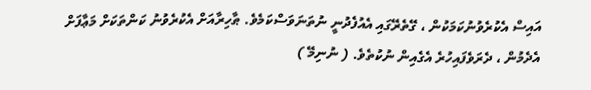އައިސް އެކުރެވުނުކަމަކުން ، ގޭތެރޭގައި އެއުފެދުނީ ނުތަނަވަސްކަމެވެ. ޠާހިރާއަށް އެކުރެވުނު ކަންތަކަށް މަޢާފަށް އެދެމުން ، ދެރަވެފައިހުރެ އެގެއިން ނުކުތެވެ. ( ނުނިމޭ )